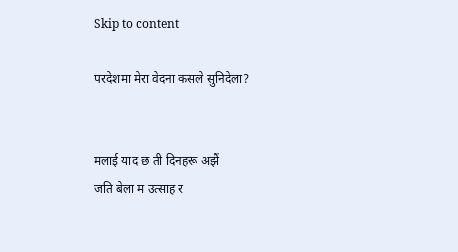Skip to content

परदेशमा मेरा वेदना कसले सुनिदेला?


मलाई याद छ ती दिनहरू अझैं
जति बेला म उत्साह र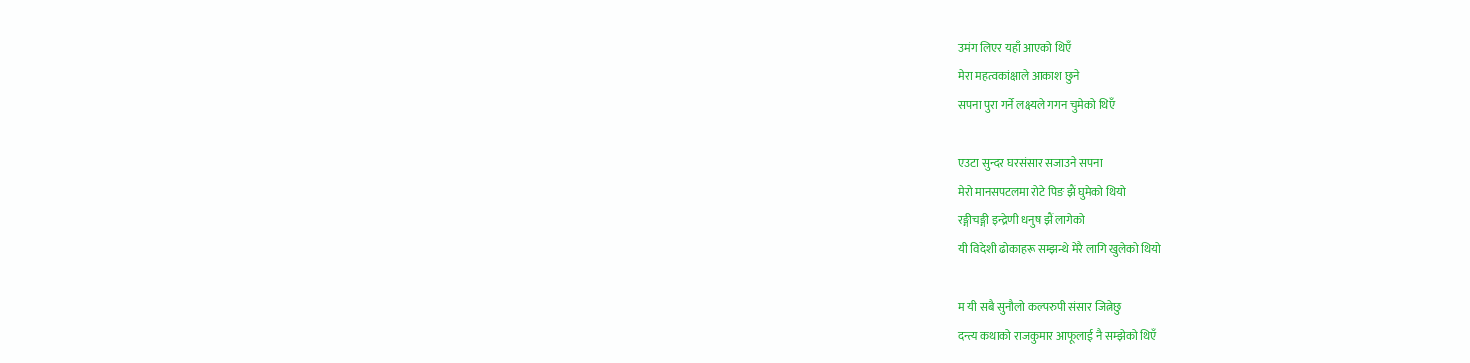उमंग लिएर यहाँ आएको थिएँ
मेरा महत्वकांक्षाले आकाश छुने
सपना पुरा गर्ने लक्ष्यले गगन चुमेको थिएँ

एउटा सुन्दर घरसंसार सजाउने सपना
मेरो मानसपटलमा रोटे पिङ झैं घुमेको थियो
रङ्गीचङ्गी इन्द्रेणी धनुष झैं लागेको
यी विदेशी ढोकाहरू सम्झन्थे मेरै लागि खुलेको थियो

म यी सबै सुनौलो कल्परुपी संसार जित्नेछु
दन्त्य कथाको राजकुमार आफूलाई नै सम्झेको थिएँ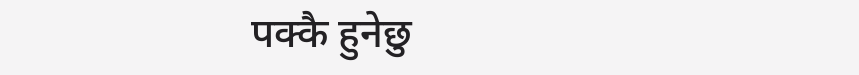पक्कै हुनेछु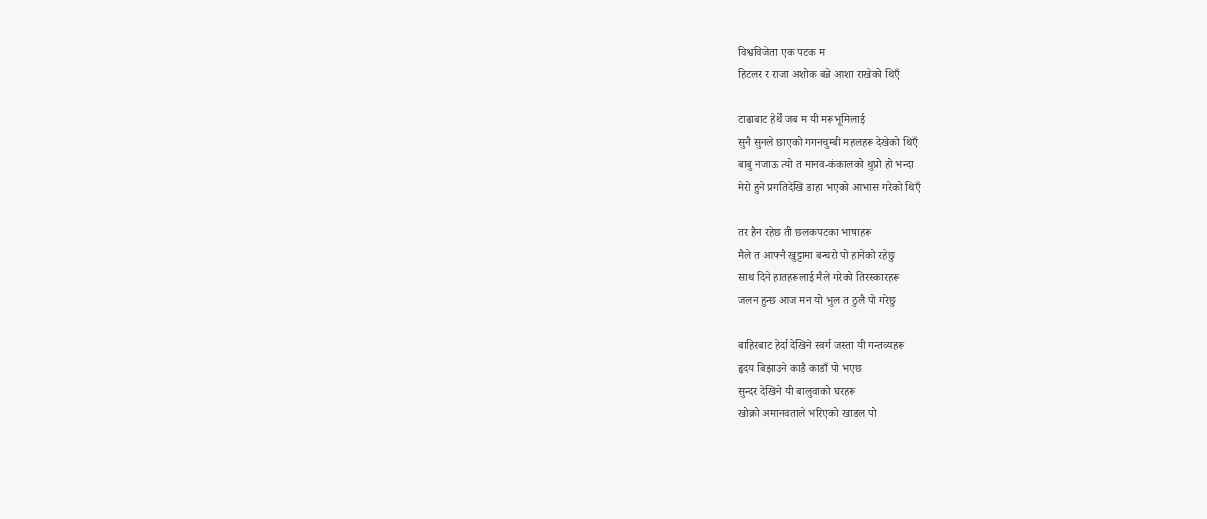विश्वविजेता एक पटक म
हिटलर र राजा अशोक बन्ने आशा राखेको थिएँ

टाढाबाट हेर्थें जब म यी मरूभूमिलाई
सुनै सुनले छाएको गगनचुम्बी महलहरू देखेको थिएँ
बाबु नजाऊ त्यो त मानव-कंकालको थुप्रो हो भन्दा
मेरो हुने प्रगतिदेखि डाहा भएको आभास गरेको थिएँ

तर हैन रहेछ ती छलकपटका भाषाहरू
मैले त आफ्नै खुट्टामा बन्चरो पो हानेको रहेछु
साथ दिने हातहरूलाई मैले गरेको तिरस्कारहरू
जलन हुन्छ आज मन यो भुल त ठुलै पो गरेछु

बाहिरबाट हेर्दा देखिने स्वर्ग जस्ता यी गन्तव्यहरू
हृदय बिझाउने काडै काडाँ पो भएछ
सुन्दर देखिने यी बालुवाको घरहरू
खोक्रो अमानवताले भरिएको खाडल पो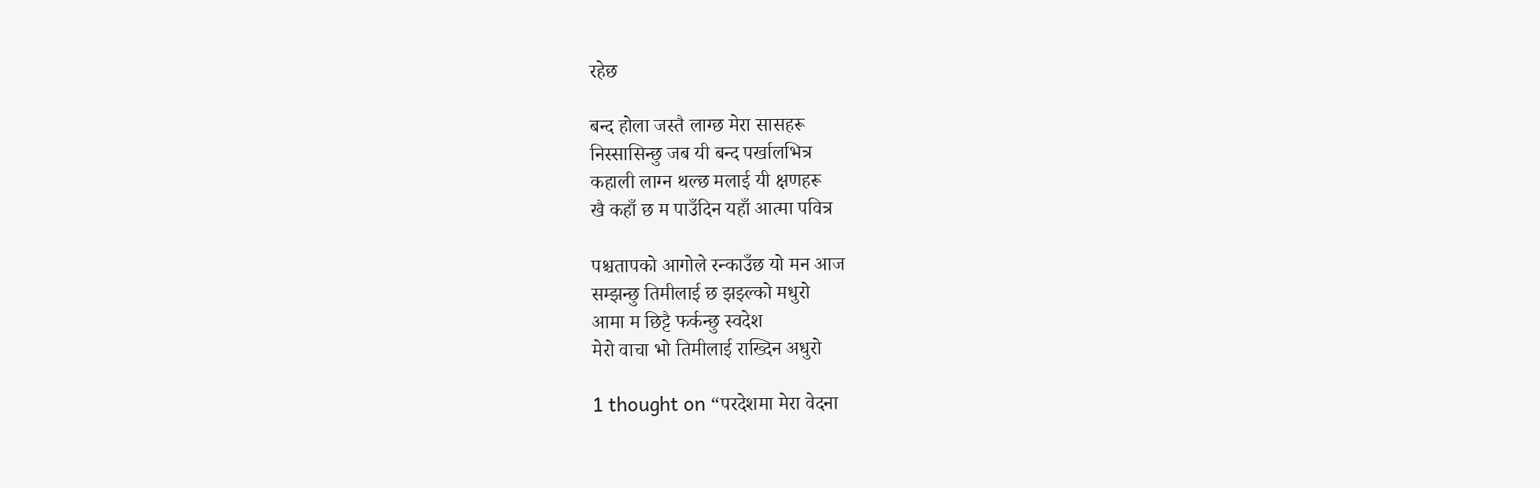रहेछ

बन्द होला जस्तै लाग्छ मेरा सासहरू
निस्सासिन्छु जब यी बन्द पर्खालभित्र
कहाली लाग्न थल्छ मलाई यी क्षणहरू
खै कहाँ छ म पाउँदिन यहाँ आत्मा पवित्र

पश्चतापको आगोले रन्काउँछ यो मन आज
सम्झन्छु तिमीलाई छ झझ्ल्को मधुरो
आमा म छिट्टै फर्कन्छु स्वदेश
मेरो वाचा भो तिमीलाई राख्दिन अधुरो

1 thought on “परदेशमा मेरा वेदना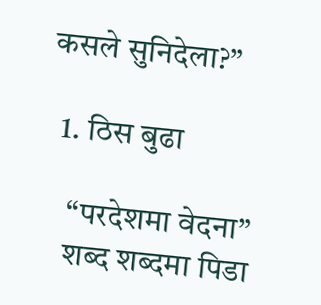कसले सुनिदेला?”

  1. ठिस बुढा

    “परदेशमा वेदना”
    शब्द शब्दमा पिडा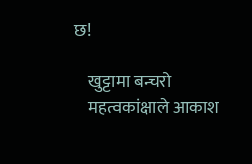छ!

    खुट्टामा बन्चरो
    महत्वकांक्षाले आकाश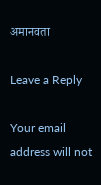अमानवता

Leave a Reply

Your email address will not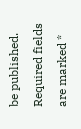be published. Required fields are marked *